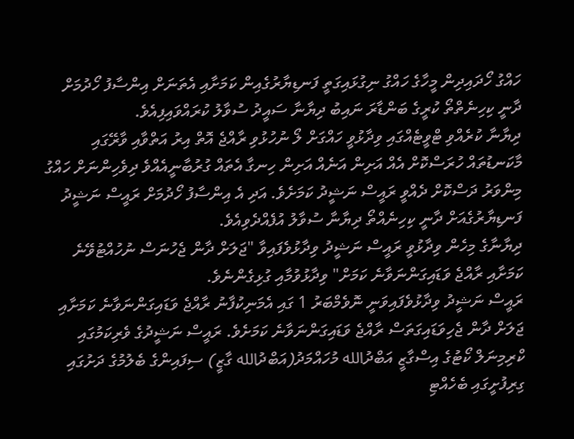ހައްގު ހޯދައިދިން މީހާގެ ހައްގު ނިގުޅައިގަތީ ފަނޑިޔާރުގެއިން ކަމަށާއި އެތަނަށް އިންސާފު ހޯދުމަށް ދާނީ ކިހިނެތްތޯ ކުރީގެ ބަންޑާރަ ނައިބު ދިޔާނާ ސައީދު ސުވާލު ކުރައްވައިފިއެވެ.
ދިޔާނާ ކުރެއްވި ޓްވީޓެއްގައި ވިދާޅުވީ ހައްގަށް ލޯ ނުހުޅުވި ރާއްޖެ އޮތް އިރު އަތްވާއި ވާރޭގައި މާކަނޑުތައް ހުރަސްކޮށް އެއް އަށިން އަނެއް އަށިން ހިނގާ އެތައް ގުރުބާނީއެއްވެ ދިވެހިންނަށް ހައްގު މިންވަރު ދަސްކޮށް ދެއްވީ ރައީސް ނަޝީދު ކަމަށެވެ. އަދި އެ އިންސާފު ހޯދުމަށް ރައީސް ނަޝީދު ފަނޑިޔާރުގެއަށް ދާނީ ކިހިނެއްތޯ ދިޔާނާ ސުވާލު އުފެއްދެވިއެވެ.
ދިޔާނާގެ މިހެން ވިދާޅުވީ ރައީސް ނަޝީދު ވިދާޅުވެފައިވާ "ޖަލަށް ދާން ޖެހުނަސް ނުހުއްޓުވޭނެ ކަމަށާއި ރާއްޖެ ވަޑައިގަންނަވާނެ ކަމަށް" ވިދާޅުވުމާއި ގުޅިގެންނެވެ.
ރައީސް ނަޝީދު ވިދާޅުވެފައިވަނީ ނޮވެމްބަރު 1 ގައި އެމަނިކުފާނު ރާއްޖެ ވަޑައިގަންނަވާނެ ކަމަށާއި ޖަލަށް ދާން ޖެހިވަޑައިގަތަސް ރާއްޖެ ވަޑައިގަންނަވާނެ ކަމަށެވެ. ރައީސް ނަޝީދުގެ ވެރިކަމުގައި ކްރިމިނަލް ކޯޓުގެ އިސްގާޒީ އަބްދުالله މުހައްމަދު(އަބްދުالله ގާޒީ) ސިފައިންގެ ބެލުމުގެ ދަށުގައި ގިރިފުށީގައި ބެހެއްޓި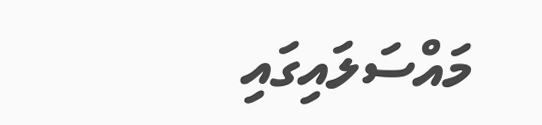މައްސަލައިގައި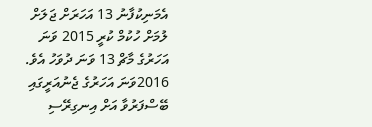އެމަނިކުފާނު 13 އަހަރަށް ޖަލަށް ލުމަށް ހުކުމް ކުރީ 2015 ވަނަ އަހަރުގެ މާޗް 13 ވަނަ ދުވަހު އެވެ.
2016ވަނަ އަހަރުގެ ޖެނުއަރީގައި ބޭސްފަރުވާ އަށް އިނގިރޭސި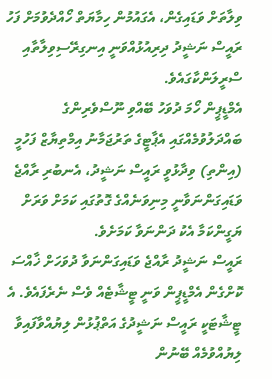ވިލާތަށް ވަޑައިގެން، އެގައުމުން ހިމާޔަތް ހޯއްދެވުމަށް ފަހު ރައީސް ނަޝީދު ދިރިއުޅުއްވަނީ އިނގިރޭސިވިލާތާއި ސްރީލަންކާގައެވެ.
އެމްޑީޕީން ހޯމަ ދުވަހު ބޭއްވި ނޫސްވެރިންގެ ބައްދަލުވުމެއްގައި އެޕާޓީގެ ތަރުޖަމާނު އިމްތިޔާޒް ފަހުމީ (އިންތި) ވިދާޅުވީ ރައީސް ނަޝީދު، އެނބުރި ރާއްޖެ ވަޑައިގަންނަވާނީ މިނިވަނެއްގެ ގޮތުގައި ކަމަށް ވަރަށް ޔަގީންކަމާ އެކު ދަންނަވާ ކަމަށެވެ.
ރައީސް ނަޝީދު ރާއްޖެ ވަޑައިގަންނަވާ ދުވަހަށް ޚާއްސަ ކޮށްގެން އެމްޑީޕީން ވަނީ ޓީޝާޓެއް ވެސް ނެރެފައެވެ. އެ ޓީޝާޓަކީ ރައީސް ނަޝީދުގެ އަތްޕުޅުން ލިޔުއްވާފައިވާ ލިޔުއްވުމެއް ބޭނުން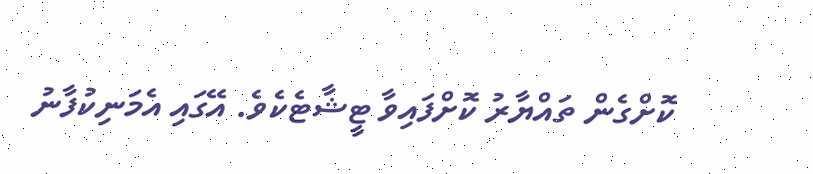ކޮށްގެން ތައްޔާރު ކޮށްފައިވާ ޓީޝާޓެކެވެ. އޭގައި އެމަނިކުފާނު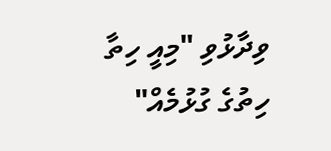ވިދާޅުވި "މިއީ ހިތާ ހިތުގެ ގުޅުމެއް"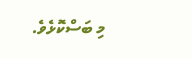މި ބަސްކޮޅެވެ.